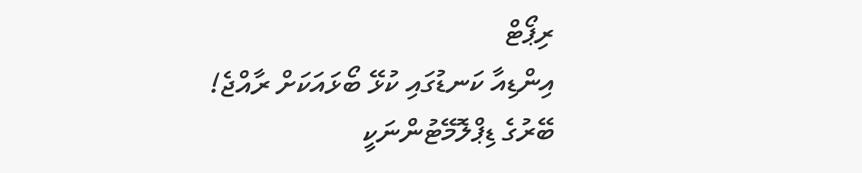ރިޕޯޓް
އިންޑިއާ ކަނޑުގައި ކުޅޭ ބޯޅައަކަށް ރާއްޖެ!
ބޭރުގެ ޑިޕްލޮމޭޓުންނަކީ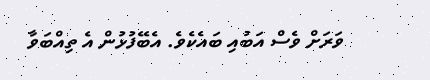ވަރަށް ވެސް އަބުއި ބައެކެވެ. އެބޭފުޅުން އެ ތިއްބަވާ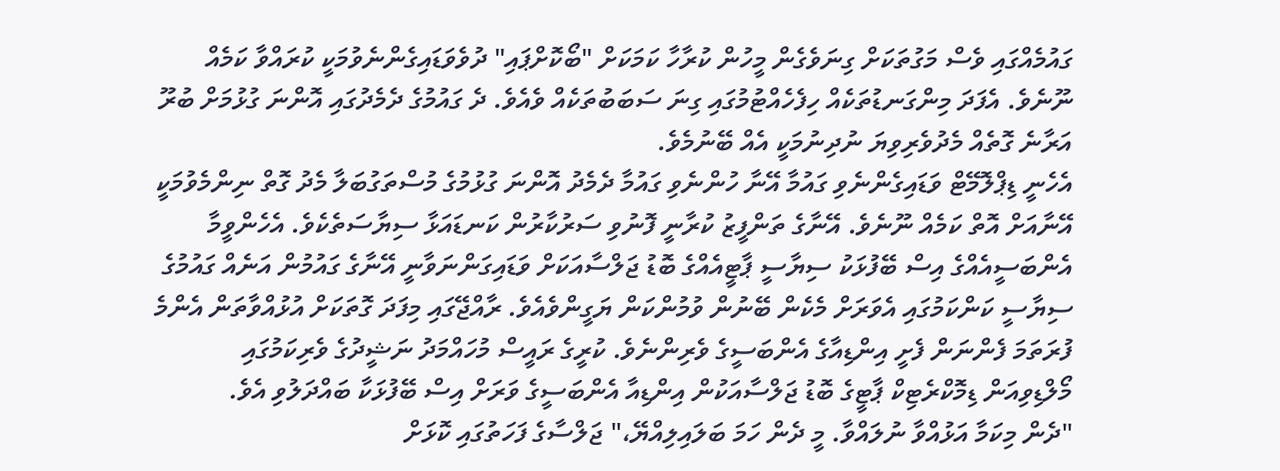ގައުމެއްގައި ވެސް މަގުތަކަށް ގިނަވެގެން މީހުން ކުރާހާ ކަމަކަށް "ބޯކޮށްޕައި" ދުވެވަޑައިގެންނެވުމަކީ ކުރައްވާ ކަމެއް ނޫނެވެ. އެފަދަ މިންގަނޑުތަކެއް ހިފެހެއްޓުމުގައި ގިނަ ސަބަބުތަކެއް ވެއެވެ. ދެ ގައުމުގެ ދެމެދުގައި އޮންނަ ގުޅުމަށް ބުރޫ އަރާނެ ގޮތެއް މެދުވެރިވިޔަ ނުދިނުމަކީ އެއް ބޭނުމެވެ.
އެހެނީ ޑިޕްލޮމޭޓް ވަޑައިގެންނެވި ގައުމާ އޭނާ ހުންނެވި ގައުމާ ދެމެދު އޮންނަ ގުޅުމުގެ މުސްތަގުބަލާ މެދު ގޮތް ނިންމެވުމަކީ އޭނާއަށް އޮތް ކަމެއް ނޫނެވެ. އޭނާގެ ތަންފީޒު ކުރާނީ ފޮނުވި ސަރުކާރުން ކަނޑައަޅާ ސިޔާސަތެކެވެ. އެހެންވީމާ އެންބަސީއެއްގެ އިސް ބޭފުޅަކު ސިޔާސީ ޕާޓީއެއްގެ ބޮޑު ޖަލްސާއަކަށް ވަޑައިގަންނަވާނީ އޭނާގެ ގައުމުން އަނެއް ގައުމުގެ ސިޔާސީ ކަންކަމުގައި އެވަރަށް މެކެން ބޭނުން ވުމުންކަން ޔަގީންވެއެވެ. ރާއްޖޭގައި މިފަދަ ގޮތަކަށް އުޅުއްވާތަން އެންމެ ފުރަތަމަ ފެންނަން ފެށީ އިންޑިއާގެ އެންބަސީގެ ވެރިންނެވެ. ކުރީގެ ރައީސް މުހައްމަދު ނަޝީދުގެ ވެރިކަމުގައި މޯލްޑިވިއަން ޑިމޮކްރެޓިކް ޕާޓީގެ ބޮޑު ޖަލްސާއަކުން އިންޑިއާ އެންބަސީގެ ވަރަށް އިސް ބޭފުޅަކާ ބައްދަލުވި އެވެ.
"ދެން މިކަމާ އަޅުއްވާ ނުލައްވާ. މީ ދެން ހަމަ ބަލައިލިއްޔޭ،" ޖަލްސާގެ ފަހަތުގައި ކޮޅަށް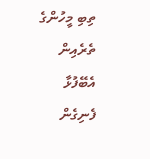ތިބި މީހުންގެ ތެރެއިން އެބޭފުޅާ ފެނިގެން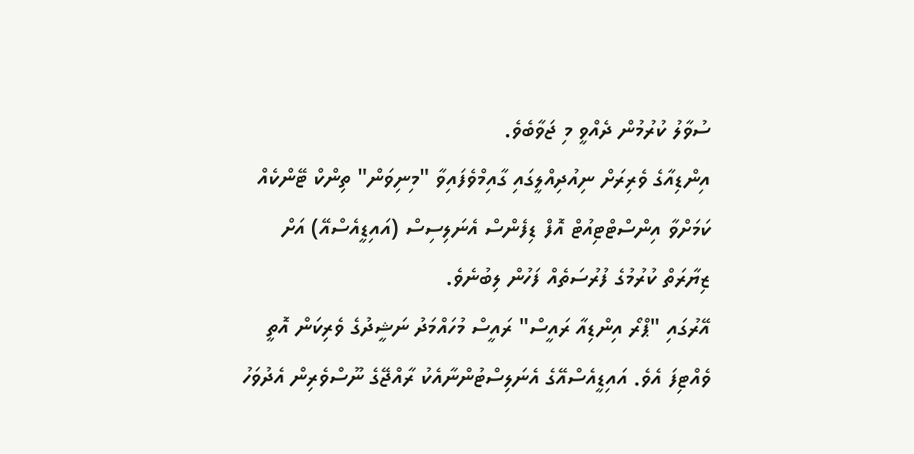ސުވާލު ކުރުމުން ދެއްވީ މި ޖަވާބެވެ.
އިންޑިއާގެ ވެރިރަށް ނިއުދިއްލީގައި ގާއިމްވެފައިވާ "މިނިވަން" ތިންކް ޓޭންކެއް ކަމަށްވާ އިންސްޓްޓިއުޓް އޮފް ޑިފެންސް އެނަލިސިސް (އައިޑީއެސްއޭ) އަށް ޒިޔާރަތް ކުރުމުގެ ފުރުސަތެއް ފަހުން ލިބުނެވެ.
އޭރުގައި "ޕްރޯ އިންޑިއާ ރައީސް" ރައީސް މުހައްމަދު ނަޝީދުގެ ވެރިކަން އޮތީ ވެއްޓިފަ އެވެ. އައިޑީއެސްއޭގެ އެނަލިސްޓުންނާއެކު ރާއްޖޭގެ ނޫސްވެރިން އެދުވަހު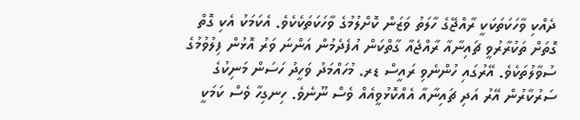ދެއްކި ވާހަކަތަކަކީ ރާއްޖޭގެ ހާލަތު ވަޒަން ކޮށްލުމުގެ ވާހަކަތަކެކެވެ. އެކަމަކު އެކި ގޮތް ގޮތަށް ތަކުރާރުވީ ޗައިނާއާ ރާއްޖެއާ ގާތްކަން އުފެދެމުން އަންނަ ވަރު އޮޅުން ފިލުވުމުގެ ސުވާލުތަކެވެ. އޭރުގައި ހުންނެވި ރައީސް ޑރ. މުހައްމަދު ވަހީދު ހަސަން މަނިކުގެ ސަރުކާރުން އޭރު އަދި ޗައިނާއާ އެއްކޮޅުވީއެއް ވެސް ނޫނެވެ. ހިނގިހާ ވެސް ކަމަކީ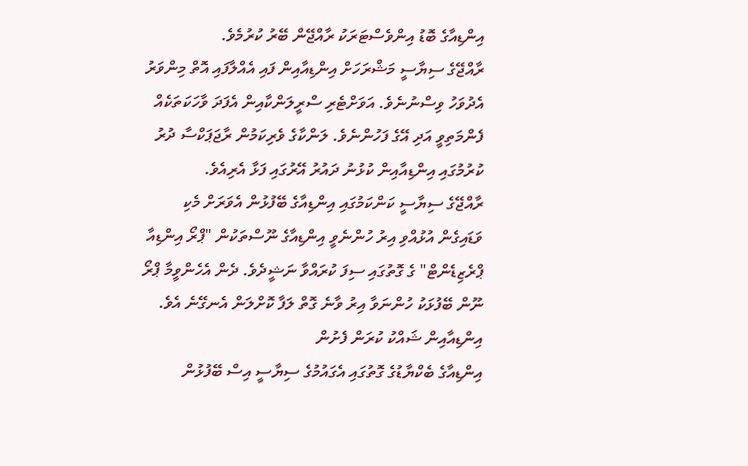އިންޑިއާގެ ބޮޑު އިންވެސްޓަރަކު ރާއްޖޭން ބޭރު ކުރުމެވެ.
ރާއްޖޭގެ ސިޔާސީ މަޝްރަހަށް އިންޑިއާއިން ފައި އެއްލާފައި އޮތް މިންވަރު އެދުވަހު ވިސްނުނެވެ. އަވަށްޓެރި ސްރީލަންކާއިން އެފަދަ ވާހަކަތަކެއް ފެންމަތިވީ އަދި އޭގެ ފަހުންނެވެ. ލަންކާގެ ވެރިކަމުން ރާޖަޕަކްސާ ދުރު ކުރުމުގައި އިންޑިއާއިން ކުޅުނު ދައުރު އޭރުގައި ފަޅާ އެރިއެވެ.
ރާއްޖޭގެ ސިޔާސީ ކަންކަމުގައި އިންޑިއާގެ ބޭފުޅުން އެވަރަށް މެކި ވަޑައިގެން އުޅުއްވި އިރު ހުންނެވީ އިންޑިއާގެ ނޫސްތަކުން "ޕްރޯ އިންޑިއާ ޕްރެޒިޑެންޓް" ގެ ގޮތުގައި ސިފަ ކުރައްވާ ނަޝީދެވެ. ދެން އެހެންވީމާ ޕްރޯ ނޫން ބޭފުޅަކު ހުންނަވާ އިރު ވާނެ ގޮތް ލަފާ ކޮށްލަން އެނގޭނެ އެވެ.
އިންޑިއާއިން ޝައްކު ކުރަން ފެށުން
އިންޑިއާގެ ބެކްޔާޑުގެ ގޮތުގައި އެގައުމުގެ ސިޔާސީ އިސް ބޭފުޅުން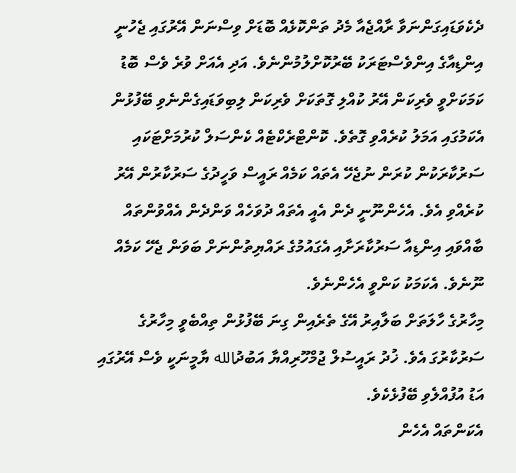ދެކެވަޑައިގަންނަވާ ރާއްޖެއާ މެދު ތަންކޮޅެއް ބޮޑަށް ވިސްނަން އޭރުގައި ޖެހުނީ އިންޑިއާގެ އިންވެސްޓަރަކު ބޭރުކޮށްލުމުންނެވެ. އަދި އެއަށް ވުރެ ވެސް ބޮޑު ކަމަކަށްވީ ވެރިކަން އޭރު ކުއްލި ގޮތަކަށް ވެރިކަން ލިބިވަޑައިގެންނެވި ބޭފުޅުން އެކަމުގައި އަމަލު ކުރެއްވި ގޮތެވެ. ކޮންޓްރެކްޓެއް ކެންސަލް ކުރުމަށްޓަކައި ސަރުކާރަކުން ކުރަން ނުޖެހޭ އެތައް ކަމެއް ރައީސް ވަހީދުގެ ސަރުކާރުން އޭރު ކުރެއްވި އެވެ. އެހެންނޫނީ ދެން އެއީ އެތައް ދުވަހެއް ވަންދެން އެއްވުންތައް ބާއްވައި އިންޑިއާ ސަރުކާރަށާއި އެގައުމުގެ ރައްޔިތުންނަށް ބަވަން ޖެހޭ ކަމެއް ނޫނެވެ. އެކަމަކު ކަންވީ އެހެންނެވެ.
މިހާރުގެ ހާލަތަށް ބަލާއިރު އޭގެ ތެރެއިން ގިނަ ބޭފުޅުން ތިއްބެވީ މިހާރުގެ ސަރުކާރުގަ އެވެ. ޚުދު ރައީސުލް ޖުމްހޫރިއްޔާ އަބުދުالله ޔާމީނަކީ ވެސް އޭރުގައި އަޑު އުފުއްލެވި ބޭފުޅެކެވެ.
އެކަންތައް އެހެން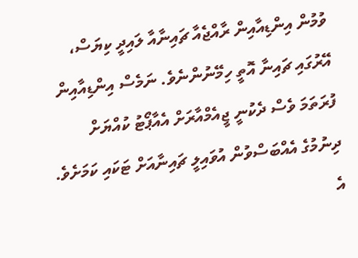ވުމުން އިންޑިއާއިން ރާއްޖެއާ ޗައިނާއާ ލައިދީ ކިޔަސް، އޭރުގައި ޗައިނާ އޮތީ ހިމޭނުންނެވެ. ނަމެސް އިންޑިއާއިން ފުރަތަމަ ވެސް ދެކުނީ ޖީއެމްއާރަށް އެއާޕޯޓު ކުއްޔަށް ދިނުމުގެ އެއްބަސްވުން އުވައިލީ ޗައިނާއަށް ޓަކައި ކަމަށެވެ. އެ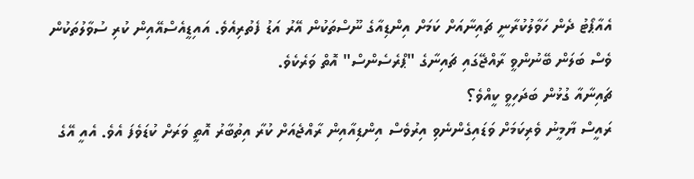އެއާޕޯޓު ދެން ހަވާލުކުރާނީ ޗައިނާއަށް ކަމަށް އިންޑިއާގެ ނޫސްތަކުން އޭރު އަޑު ފެތުރިއެވެ. އައިޑީއެސްއޭއިން ކުރި ސުވާލުތަކުން ވެސް ބަލަން ބޭނުންވީ ރާއްޖޭގައި ޗައިނާގެ "ޕްރެސެންސް" އޮތް ވަރެކެވެ.
ޗައިނާއާ ގުޅުން ބަދަހިވީ ކީއްވެ؟
ރައީސް ޔާމީނު ވެރިކަމަށް ވަޑައިގެންނެވި އިރުވެސް އިންޑިއާއިން ރާއްޖެއަށް ކުރާ އިތުބާރު އޮތީ ވަރަށް ކުޑަވެފަ އެވެ. އެއީ އޭގެ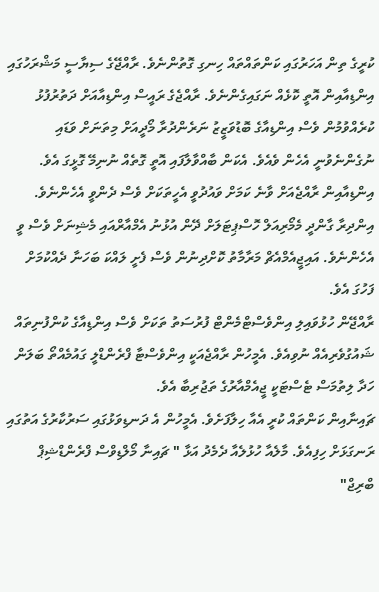ކުރީގެ ތިން އަހަރުގައި ކަންތައްތައް ހިނގި ގޮތުންނެވެ. ރާއްޖޭގެ ސިޔާސީ މަޝްރަހުގައި އިންޑިއާއިން އޮތީ ކޮޅެއް ނަގައިގެންނެވެ. ރާއްޖެގެ ރައީސް އިންޑިއާއަށް ދަތުރުފުޅު ކުރެއްވުމުން ވެސް އިންޑިއާގެ ބޮޑުވަޒީޒު ނަރެންދުރާ މޯދީއަށް މިތަނަށް ވަޑައި ނުގެންނެވުނީ އެހެން ވެއެވެ. އެކަން ބާއްވާލާފައި އޮތީ ގޮތެއް ނުނިމޭ ގޮޅީގަ އެވެ. އިންޑިއާއިން ރާއްޖެއަށް ވާނެ ކަމަށް ވައުދުވީ އެހީތަކަށް ވެސް ދެންވީ އެހެންނެވެ.
އިންދިރާ ގާންދީ މެމޯރިއަލް ހޮސްޕިޓަލަށް ދޭން އުޅުނު އެމްއާރްއައި މެޝިނަށް ވެސް ވީ އެހެންނެވެ. އައިޖީއެމްއެޗް މަރާމާތު ކޮށްދިނުން ވެސް ފެށީ ލައްކަ ބަހަނާ ދެއްކުމަށް ފަހުގަ އެވެ.
ރާއްޖޭން ހުޅުވައިލި އިންވެސްޓްމެންޓް ފުރުސަތު ތަކަށް ވެސް އިންޑިއާގެ ކުންފުނިތައް ޝައުގުވެރިއެއް ނުވިއެވެ. އެމީހުން ރާއްޖެއަކީ އިންވެސްޓާ ފްރެންޑްލީ ގައުމެއްތޯ ބަލަން ހަދާ ލިތުމަސް ޓެސްޓަކީ ޖީއެމްއާރުގެ ތަޖުރިބާ އެވެ.
ޗައިނާއިން ކަންތައް ކުރީ އެއާ ހިލާފަށެވެ. އެމީހުން އެ ދަނޑިވަޅުގައި ސަރުކާރުގެ އަތުގައި ރަނގަޅަށް ހިފިއެވެ. މާލެއާ ހުޅުލެއާ ދެމެދު އަޅާ " ޗައިނާ މޯލްޑިވްސް ފްރެންޑްޝިޕް ބްރިޖް"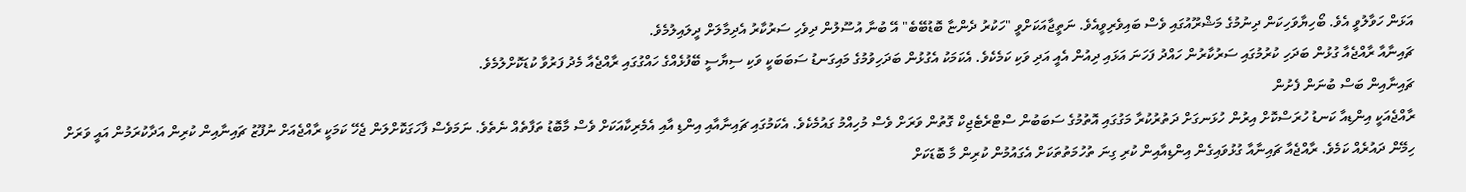އަޅަން ހަވާލުވީ އެވެ. ބޯހިޔާވަހިކަން ދިނުމުގެ މަޝްރޫއުގައި ވެސް ބައިވެރިވީއެވެ. ނަތީޖާއަކަށްވީ "ހަކުރު ދެންޏާ ބޮޑުބޭބެ" އޭ ބުނާ އުސޫލުން ދިވެހި ސަރުކާރު އެދިމާލަށް ދީލައިލުމެވެ.
ޗައިނާއާ ރާއްޖެއާ ގުޅުން ބަދަހި ކުރުމުގައި ސަރުކާރުން ހައްދު ފަހަނަ އަޅައި ދިއުން އެއީ އަދި ވަކި ކަމެކެވެ. އެކަމަކު އެގުޅުން ބަދަހިވުމުގެ މައިގަނޑު ސަބަބަކީ ވަކި ސިޔާސީ ބޭފުޅެއްގެ ހައްގުގައި ރާއްޖެއާ މެދު ފަރުވާ ކުޑަކޮށްލުމެވެ.
ޗައިނާއިން ބަސް ބުނަން ފެށުން
ރާއްޖެއަކީ އިންޑިއާ ކަނޑު ހުރަސްކޮށް އިރުން ހުޅަނގަށް ދަތުރުކުރާ މަގުގައި އޮތުމުގެ ސަބަބުން ސްޓްރެޓެޖިކް ގޮތުން ވަރަށް ވެސް މުހިއްމު ގައުމެކެވެ. އެކަމުގައި ޗައިނާއާއި އިންޑި އާއި އެމެރިކާއަކަށް ވެސް މާބޮޑު ތަފާތެއް ނެތެވެ. ނަމަވެސް ފާހަގަކޮށްލަން ޖެހޭ ކަމަކީ ރާއްޖެއަށް ނުފޫޒު ޗައިނާއިން ކުރިން އަދާކުރަމުން އައީ ވަރަށް ހިމޭން ދައުރެއް ކަމެވެ. ރާއްޖެއާ ޗައިނާއާ ގުޅުވައިގެން އިންޑިއާއިން ކުރި ގިނަ ތުހުމަތުތަކަށް އެގައުމުން ކުރިން މާ ބޮޑަކަށް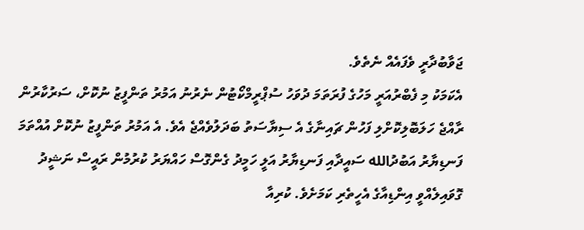ޖަވާބުދާރީ ވެފައެއް ނެތެވެ.
އެކަމަކު މި ފެބްރުއަރީ މަހުގެ ފުރަތަމަ ދުވަހު ސުޕްރީމްކޯޓުން ނެރުނު އަމުރު ތަންފީޒު ނުކޮށް، ސަރުކާރުން ރާއްޖެ ހަލަބޮލިކޮށްލި ފަހުން ޗައިނާގެ އެ ސިޔާސަތު ބަދަލުވެއްޖެ އެވެ. އެ އަމުރު ތަންފީޒު ނުކޮށް އުއްތަމަ ފަނޑިޔާރު އަބުދުالله ސައީދާއި ފަނޑިޔާރު އަލީ ހަމީދު ގެންގޮސް ހައްޔަރު ކުރުމުން ރައީސް ނަޝީދު ގޮވައިލެއްވީ އިންޑިއާގެ އެހީތެރި ކަމަށެވެ. ކުރިއާ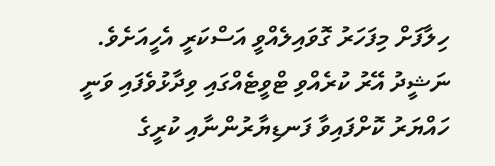ހިލާފަށް މިފަހަރު ގޮވައިލެއްވީ އަސްކަރީ އެހީއަށެވެ.
ނަޝީދު އޭރު ކުރެއްވި ޓްވީޓެއްގައި ވިދާޅުވެފައި ވަނީ ހައްޔަރު ކޮށްފައިވާ ފަނޑިޔާރުންނާއި ކުރީގެ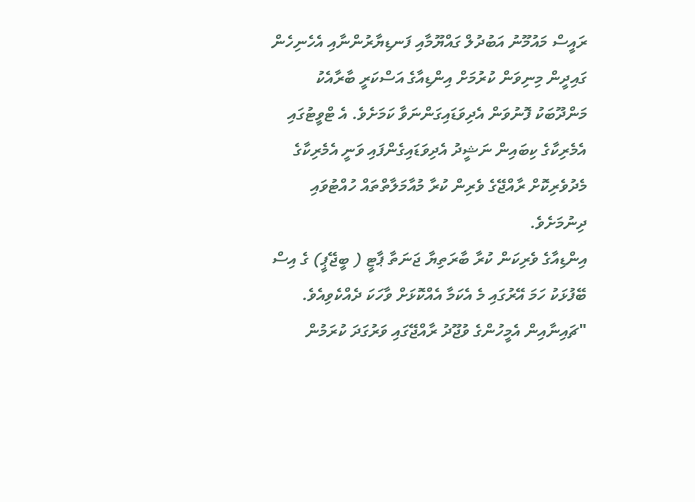ރައީސް މައުމޫނު އަބުދުލް ގައްޔޫމާއި ފަނޑިޔާރުންނާއި އެހެނިހެން ގައިދީން މިނިވަން ކުރުމަށް އިންޑިއާގެ އަސްކަރީ ބާރާއެކު މަންދޫބަކު ފޮނުވަން އެދިވަޑައިގަންނަވާ ކަމަށެވެ. އެ ޓްވީޓުގައި އެމެރިކާގެ ކިބައިން ނަޝީދު އެދިވަޑައިގެންފައި ވަނީ އެމެރިކާގެ މެދުވެރިކޮށް ރާއްޖޭގެ ވެރިން ކުރާ މުއާމަލާތްތައް ހުއްޓުވައި ދިނުމަށެވެ.
އިންޑިއާގެ ވެރިކަން ކުރާ ބާރަތިޔާ ޖަނަތާ ޕާޓީ ( ބީޖޭޕީ) ގެ އިސް ބޭފުޅަކު ހަމަ އޭރުގައި މެ އެކަމާ އެއްކޮޅަށް ވާހަކަ ދެއްކެވިއެވެ.
"ޗައިނާއިން އެމީހުންގެ ވުޖޫދު ރާއްޖޭގައި ވަރުގަދަ ކުރަމުން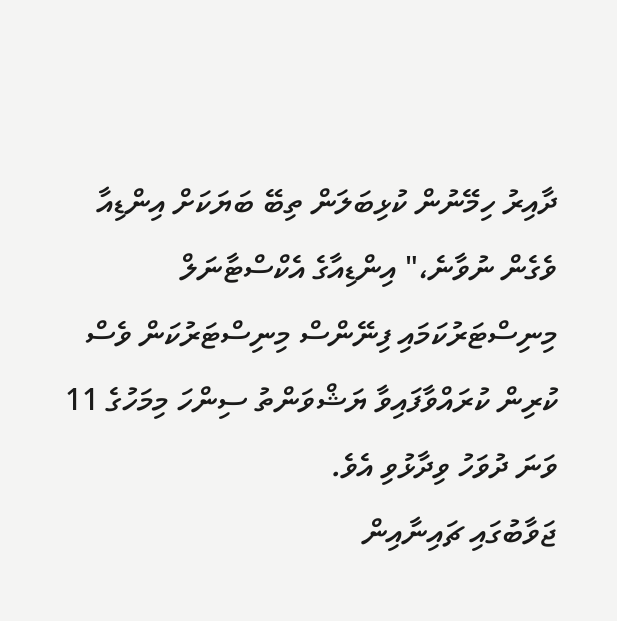ދާއިރު ހިމޭނުން ކުޅިބަލަން ތިބޭ ބަޔަކަށް އިންޑިއާ ވެގެން ނުވާނެ،" އިންޑިއާގެ އެކްސްޓާނަލް މިނިސްޓަރުކަމައި ފިނޭންސް މިނިސްޓަރުކަން ވެސް ކުރިން ކުރައްވާފައިވާ ޔަޝްވަންތު ސިންހަ މިމަހުގެ 11 ވަނަ ދުވަހު ވިދާޅުވި އެވެ.
ޖަވާބުގައި ޗައިނާއިން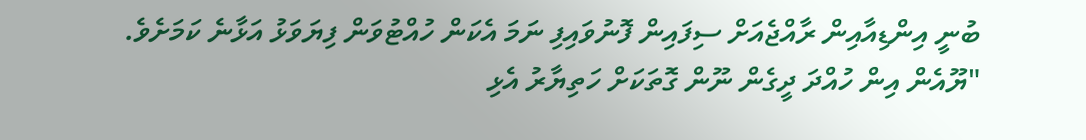ބުނީ އިންޑިއާއިން ރާއްޖެއަށް ސިފައިން ފޮނުވައިފި ނަމަ އެކަން ހުއްޓުވަން ފިޔަވަޅު އަޅާނެ ކަމަށެވެ.
"ޔޫއެން އިން ހުއްދަ ދީގެން ނޫން ގޮތަކަށް ހަތިޔާރު އެޅި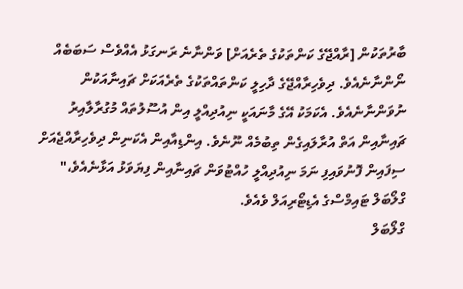ބާރުތަކުން [ރާއްޖޭގެ ކަންތަކުގެ ތެރެއަށް] ވަންނާނެ ރަނގަޅު އެއްވެސް ސަބަބެއް ނޯންނާނެއެވެ. ދިވެހިރާއްޖޭގެ ދާހިލީ ކަންތައްތަކުގެ ތެރެއަކަށް ޗައިނާއަކުން ނުވަންނާނެއެވެ. އެކަމަކު އޭގެ މާނައަކީ ނިއުދިއްލީ އިން އުސޫލުތައް މުގުރާލާއިރު ޗައިނާއިން އަތް އުރާލައިގެން ތިބުމެއް ނޫނެވެ. އިންޑިއާއިން އެކަނިން ދިވެހިރާއްޖެއަށް ސިފައިން ފޮނުވައިފި ނަމަ ނިއުދިއްލީ ހުއްޓުވަން ޗައިނާއިން ފިޔަވަޅު އަޅާނެއެވެ،" ގްލޯބަލް ޓައިމްސްގެ އެޑިޓޯރިއަލް ވެއެވެ.
ގްލޯބަލް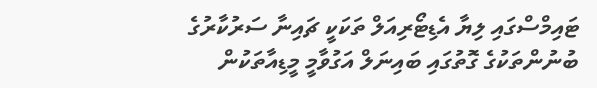ޓައިމްސްގައި ލިޔާ އެޑިޓޯރިއަލް ތަކަކީ ޗައިނާ ސަރުކާރުގެ ބުނުންތަކުގެ ގޮތުގައި ބައިނަލް އަގުވާމީ މީޑިއާތަކުން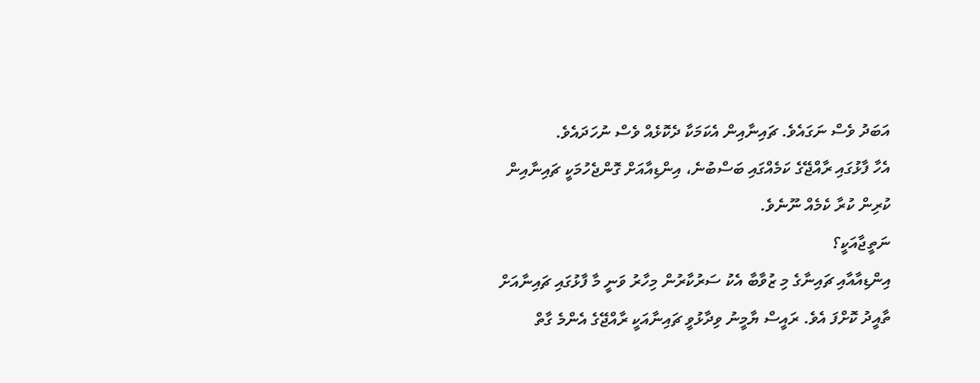އަބަދު ވެސް ނަގައެވެ. ޗައިނާއިން އެކަމަކާ ދެކޮޅެއް ވެސް ނުހަދައެވެ.
އެހާ ފާޅުގައި ރާއްޖޭގެ ކަމެއްގައި ބަސްބުނެ، އިންޑިއާއަށް ގޮންޖެހުމަކީ ޗައިނާއިން ކުރިން ކުރާ ކެމެއް ނޫނެވެ.
ނަތީޖާއަކީ؟
އިންޑިއާއާއި ޗައިނާގެ މި ޒުވާބާ އެކު ސަރުކާރުން މިހާރު ވަނީ މާ ފާޅުގައި ޗައިނާއަށް ތާއީދު ކޮށްފަ އެވެ. ރައީސް ޔާމީނު ވިދާޅުވީ ޗައިނާއަކީ ރާއްޖޭގެ އެންމެ ގާތް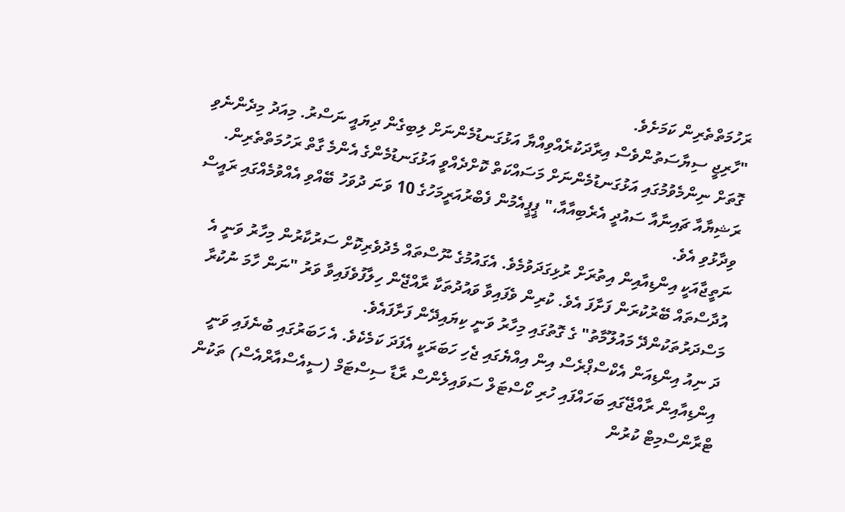ރަހުމަތްތެރިން ކަމަށެވެ.
"ހާރިޖީ ސިޔާސަތުންވެސް އިރާދަކުރެއްވިއްޔާ އަޅުގަނޑުމެންނަށް ލިބިގެން ދިޔައީ ނަސްރު. މިއަދު މިދެންނެވި ގޮތަށް ނިންމެވުމުގައި އަޅުގަނޑުމެންނަށް މަސައްކަތް ކޮށްދެއްވީ އަޅުގަނޑުމެންގެ އެންމެ ގާތް ރަހުމަތްތެރިން. ރަޝިޔާއާ ޗައިނާއާ ސައުދީ އެރެބިއާއާ،" ޕީޕީއެމުން ފެބްރުއަރީމަހުގެ 10 ވަނަ ދުވަހު ބޭއްވި އެއްވުމެއްގައި ރައީސް ވިދާޅުވި އެވެ.
ނަތީޖާއަކީ އިންޑިއާއިން އިތުރަށް ރުޅިގަދަވުމެވެ. އެގައުމުގެ ނޫސްތައް މެދުވެރިކޮށް ސަރުކާރުން މިހާރު ވަނީ އެ އުދާސްތައް ބޭރުކުރަން ފަށާފަ އެވެ. ކުރިން ވެފައިވާ ވައުދުތަކާ ރާއްޖޭން ހިލާފުވެފައިވާ ވަރު "ނަން ހާމަ ނުކުރާ މަސްދަރުތަކުންދޭ މައުލޫމާތު" ގެ ގޮތުގައި މިހާރު ވަނީ ކިޔައިދޭން ފަށާފައެވެ.
ދަ ނިއު އިންޑިއަން އެކްސްޕްރެސް އިން އިއްޔެގައި ޖެހި ހަބަރަކީ އެފަދަ ކަމެކެވެ. އެ ހަބަރުގައި ބުނެފައި ވަނީ އިންޑިއާއިން ރާއްޖޭގައި ބަހައްފައި ހުރި ކޯސްޓަލް ސަވައިލެންސް ރާޑާ ސިސްޓަމް (ސީއެސްއާރްއެސް) ތަކުން ޓްރާންސްމިޓް ކުރުން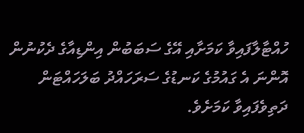ހުއްޓާލާފައިވާ ކަމަށާއި އޭގެ ސަބަބުން އިންޑިއާގެ ދެކުނުން އޮންނަ އެ ގައުމުގެ ކަނޑުގެ ސަރަހައްދު ބަލަހައްޓަން ދަތިވެފައިވާ ކަމަށެވެ.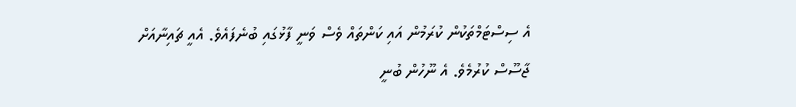އެ ސިސްޓަމްތަކުން ކުރަމުން އައި ކަންތައް ވެސް ވަނީ ފާޅުގައި ބުނެފައެވެ. އެއީ ޗައިނާއަށް ޖާސޫސް ކުރުމެވެ. އެ ނޫހުން ބުނީ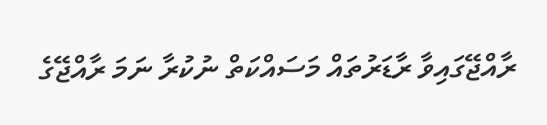ރާއްޖޭގައިވާ ރާޑަރުތައް މަސައްކަތް ނުކުރާ ނަމަ ރާއްޖޭގެ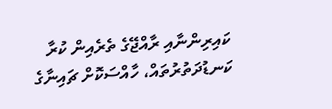ކައިރިންނާއި ރާއްޖޭގެ ތެރެއިން ކުރާ ކަނޑުދަތުރުތައް، ހާއްސަކޮށް ޗައިނާގެ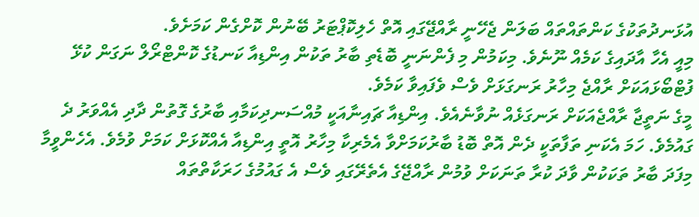އުޅަނދުތަކުގެ ކަންތައްތައް ބަލަން ޖެހޭނީ ރާއްޖޭގައި އޮތް ހެލިކޮޕްޓަރު ބޭނުން ކޮށްގެން ކަމަށެވެ.
މިއީ އެހާ އާދައިގެ ކަމެއް ނޫނެވެ. މިކަމުން މި ފެންނަނީ ބޮޑެތި ބާރު ތަކުން އިންޑިއާ ކަނޑުގެ ކޮންޓްރޯލް ނަގަން ކުޅޭ ފުޓްބޯޅައަކަށް ރާއްޖެ މިހާރު ރަނގަޅަށް ވެސް ވެފައިވާ ކަމެވެ.
މީގެ ނަތީޖާ ރާއްޖެއަކަށް ރަނގަޅެއް ނުވާނެއެވެ. އިންޑިއާ ޗައިނާއަކީ މުއްސަނދިކަމާއި ބާރުގެ ގޮތުން ދާދި އެއްވަރު ދެ ގައުމެވެ. ހަމަ އެކަނި ތަފާތަކީ ދެން އޮތް ބޮޑު ބާރުކަމަށްވާ އެމެރިކާ މިހާރު އޮތީ އިންޑިއާ އެއްކޮޅަށް ކަމަށް ވުމެވެ. އެހެންވީމާ މިފަދަ ބާރު ތަކަކުން ވާދަ ކުރާ ތަނަކަށް ވުމުން ރާއްޖޭގެ އެތެރޭގައި ވެސް އެ ގައުމުގެ ހަރަކާތްތައް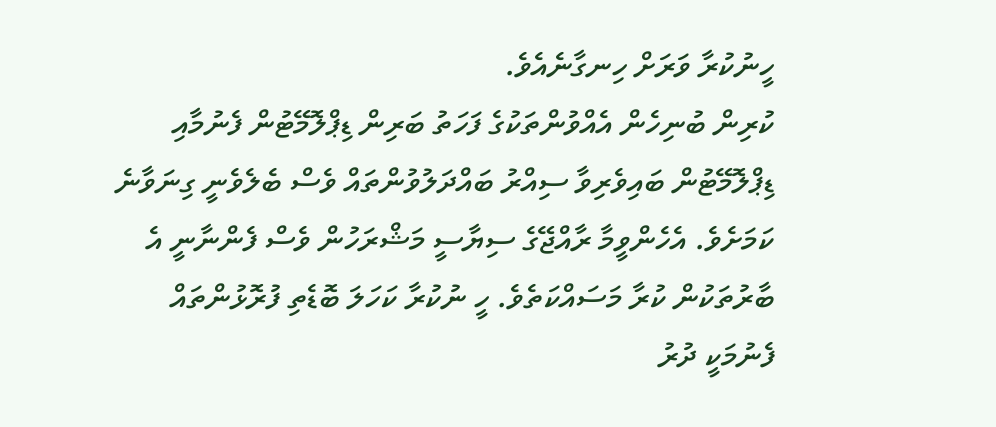ހީނުކުރާ ވަރަށް ހިނގާނެއެވެ.
ކުރިން ބުނިހެން އެއްވުންތަކުގެ ފަހަތު ބަރިން ޑިޕްލޮމޭޓުން ފެނުމާއި ޑިޕްލޮމޭޓުން ބައިވެރިވާ ސިއްރު ބައްދަލުވުންތައް ވެސް ބެލެވެނީ ގިނަވާނެ ކަމަށެވެ. އެހެންވީމާ ރާއްޖޭގެ ސިޔާސީ މަޝްރަހުން ވެސް ފެންނާނީ އެ ބާރުތަކުން ކުރާ މަސައްކަތެވެ. ހީ ނުކުރާ ކަހަލަ ބޮޑެތި ފުރޮޅުންތައް ފެނުމަކީ ދުރު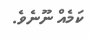ކަމެއް ނޫނެވެ.